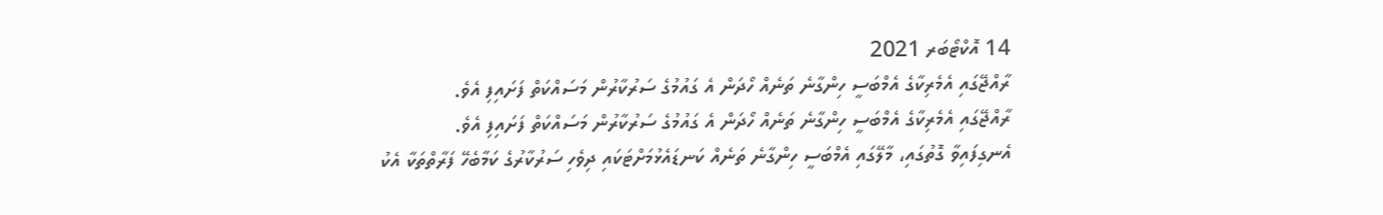14 އޮކްޓޯބަރ 2021
ރާއްޖޭގައި އެމެރިކާގެ އެމްބަސީ ހިންގާނެ ތަނެއް ހޯދަން އެ ގައުމުގެ ސަރުކާރުން މަސައްކަތް ފަށައިފި އެވެ.
ރާއްޖޭގައި އެމެރިކާގެ އެމްބަސީ ހިންގާނެ ތަނެއް ހޯދަން އެ ގައުމުގެ ސަރުކާރުން މަސައްކަތް ފަށައިފި އެވެ.
އެނގިފައިވާ ގޮތުގައި، މާލޭގައި އެމްބަސީ ހިންގާނެ ތަނެއް ކަނޑައެޅުމަށްޓަކައި ދިވެހި ސަރުކާރުގެ ކަމާބެހޭ ފަރާތްތަކާ އެކު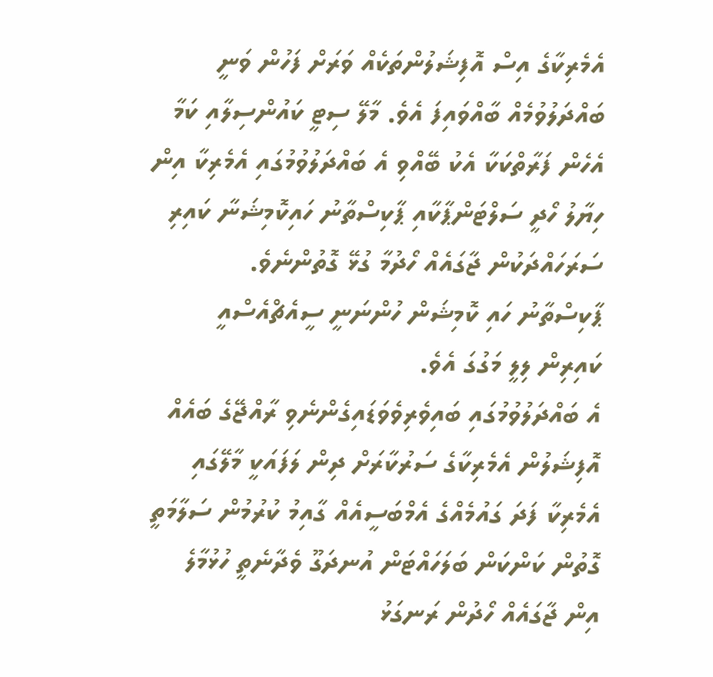އެމެރިކާގެ އިސް އޮފިޝަލުންތަކެއް ވަރަށް ފަހުން ވަނީ ބައްދަލުވުމެއް ބާއްވައިފަ އެވެ. މާލޭ ސިޓީ ކައުންސިލާއި ކަމާ އެހެން ފަރާތްކަކާ އެކު ބޭއްވި އެ ބައްދަލުވުމުގައި އެމެރިކާ އިން ހިޔާލު ހޯދީ ސަލްޓަންޕާކާއި ޕާކިސްތާނު ހައިކޮމިޝަނާ ކައިރި ސަރަހައްދަކުން ޖާގައެއް ހޯދުމާ ގުޅޭ ގޮތުންނެވެ.
ޕާކިސްތާނު ހައި ކޮމިޝަން ހުންނަނީ ސީއެޗްއެސްއީ ކައިރިން ލިލީ މަގުގަ އެވެ.
އެ ބައްދަލުވުމުގައި ބައިވެރިވެވަޑައިގެންނެވި ރާއްޖޭގެ ބައެއް އޮފިޝަލުން އެމެރިކާގެ ސަރުކާރަށް ދިން ލަފައަކީ މާލޭގައި އެމެރިކާ ފަދަ ގައުމެއްގެ އެމްބަސީއެއް ގާއިމު ކުރުމުން ސަލާމަތީ ގޮތުން ކަންކަން ބަލަހައްޓަން އުނދަގޫ ވެދާނެތީ ހުޅުމާލެ އިން ޖާގައެއް ހޯދުން ރަނގަޅު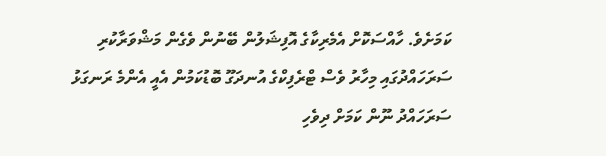ކަމަށެވެ. ހާއްސަކޮށް އެމެރިކާގެ އޮފިޝަލުން ބޭނުން ވެގެން މަޝްވަރާކުރި ސަރަހައްދުގައި މިހާރު ވެސް ޓްރެފިކްގެ އުނދަގޫ ބޮޑުކަމުން އެއީ އެންމެ ރަނގަޅު ސަރަހައްދު ނޫން ކަމަށް ދިވެހި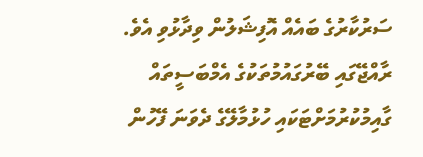ސަރުކާރުގެ ބައެއް އޮފިޝަލުން ވިދާޅުވި އެވެ.
ރާއްޖޭގައި ބޭރުގައުމުތަކުގެ އެމްބަސީތައް ގާއިމުކުރުމަށްޓަކައި ހުޅުމާލޭގެ ދެވަނަ ފޭހުން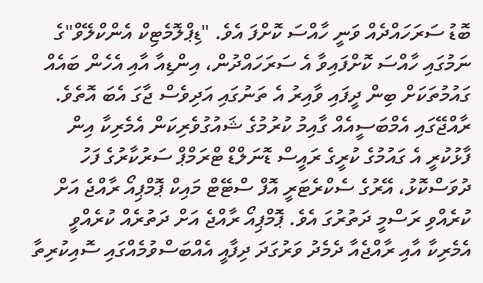ބޮޑު ސަރަހައްދެއް ވަނީ ހާއްސަ ކޮށްފަ އެވެ. "ޑިޕްލޮމެޓިކް އެންކްލޭވް"ގެ ނަމުގައި ހާއްސަ ކޮށްފައިވާ އެ ސަރަހައްދުން، އިންޑިއާ އާއި އެހެން ބައެއް ގައުމުތަކަށް ބިން ދީފައި ވާއިރު އެ ތަނުގައި އަދިވެސް ޖާގަ އެބަ އޮތެވެ.
ރާއްޖޭގައި އެމްބަސީއެއް ގާއިމު ކުރުމުގެ ޝައުގުވެރިކަން އެމެރިކާ އިން ފާޅުކުރީ އެ ގައުމުގެ ކުރީގެ ރައީސް ޑޮނަލްޑް ޓްރަމްޕް ސަރުކާރުގެ ފަހު ދުވަސްކޮޅު، އޭރުގެ ސެކްރެޓަރީ އޮފް ސްޓޭޓް މައިކް ޕޮމްޕިއޯ ރާއްޖެ އަށް ކުރެއްވި ރަސްމީ ދަތުރުގަ އެވެ. ޕޮމްޕިއޯ ރާއްޖެ އަށް ދަތުރެއް ކުރެއްވީ އެމެރިކާ އާއި ރާއްޖެއާ ދެމެދު ވަރުގަދަ ދިފާއީ އެއްބަސްވުމެއްގައި ސޮއިކުރިތާ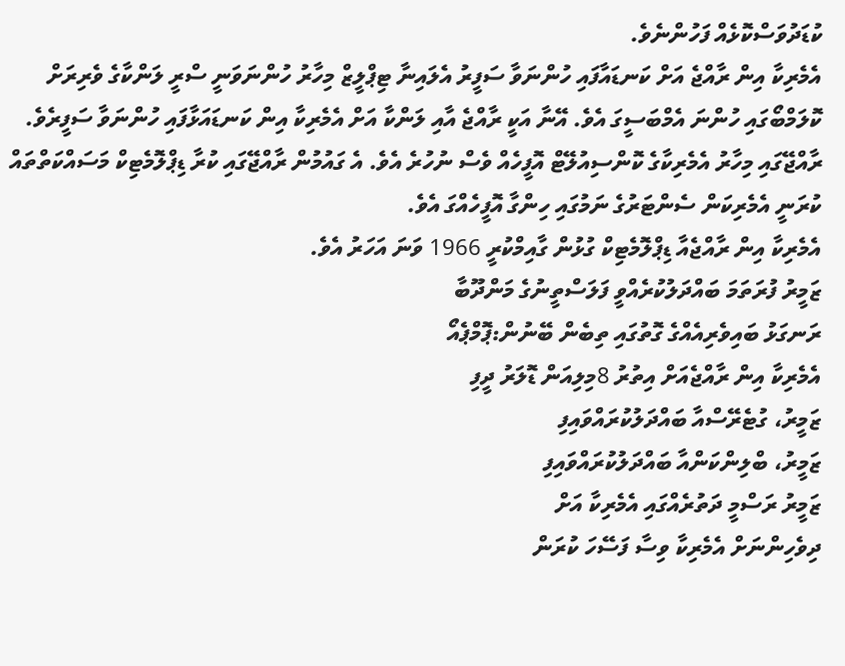ކުޑަދުވަސްކޮޅެއް ފަހުންނެވެ.
އެމެރިކާ އިން ރާއްޖެ އަށް ކަނޑައާފައި ހުންނަވާ ސަފީރު އެލައިނާ ޓިޕްލީޒް މިހާރު ހުންނަވަނީ ސްރީ ލަންކާގެ ވެރިރަށް ކޮލަމްބޯގައި ހުންނަ އެމްބަސީގަ އެވެ. އޭނާ އަކީ ރާއްޖެ އާއި ލަންކާ އަށް އެމެރިކާ އިން ކަނޑައަޅާފައި ހުންނަވާ ސަފީރެވެ.
ރާއްޖޭގައި މިހާރު އެމެރިކާގެ ކޮންސިއުލޭޓް އޮފީހެއް ވެސް ނުހުރެ އެވެ. އެ ގައުމުން ރާއްޖޭގައި ކުރާ ޑިޕްލޮމެޓިކް މަސައްކަތްތައް ކުރަނީ އެމެރިކަން ސެންޓަރުގެ ނަމުގައި ހިންގާ އޮފީހެއްގަ އެވެ.
އެމެރިކާ އިން ރާއްޖެއާ ޑިޕްލޮމެޓިކް ގުޅުން ގާއިމްކުރީ 1966 ވަނަ އަހަރު އެވެ.
ޒަމީރު ފުރަތަމަ ބައްދަލުކުރެއްވީ ފަލަސްތީނުގެ މަންދޫބާ
ރަނގަޅު ބައިވެރިއެއްގެ ގޮތުގައި ތިބެން ބޭނުން:ޕޮމްޕެއޯ
އެމެރިކާ އިން ރާއްޖެއަށް އިތުރު 8މިލިއަން ޑޮލަރު ދީފި
ޒަމީރު، ގުޓެރޭސްއާ ބައްދަލުކުރައްވައިފި
ޒަމީރު، ބްލިންކަންއާ ބައްދަލުކުރައްވައިފި
ޒަމީރު ރަސްމީ ދަތުރެއްގައި އެމެރިކާ އަށް
ދިވެހިންނަށް އެމެރިކާ ވިސާ ފަސޭހަ ކުރަން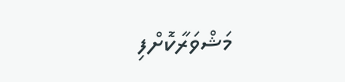މަޝްވަރާކޮށްފި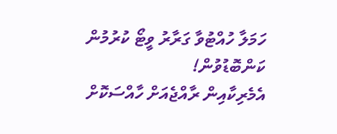ހަމަލާ ހުއްޓުވާ ގަރާރު ވީޓޯ ކުރުމުން ކަންބޮޑުވުން!
އެމެރިކާއިން ރާއްޖެއަށް ހާއްސަކޮށް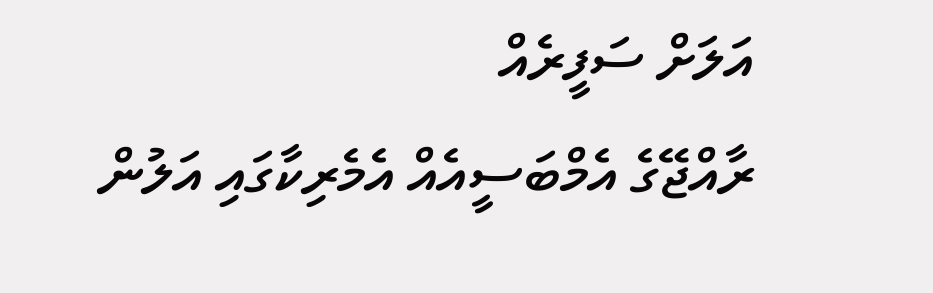އަލަށް ސަފީރެއް
ރާއްޖޭގެ އެމްބަސީއެއް އެމެރިކާގައި އަލުން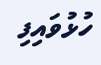ހުޅުވައިފި